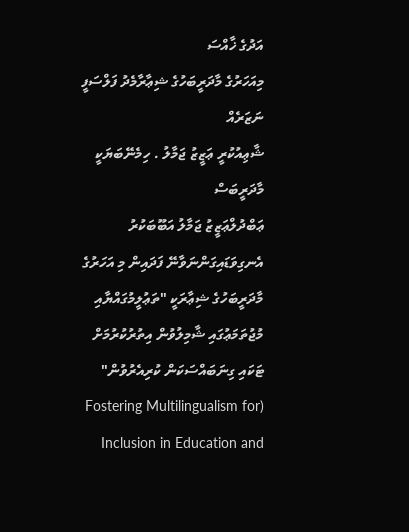އަދުގެ ޚާއްސަ
މިއަހަރުގެ މާދަރީބަހުގެ ޝިޢާރާމެދު ފަލްސަފީ ނަޒަރެއް
ޝާޢިއުކުރީ ޢަޒީޒު ޖަމާލު . ހިމެނޭބަޔަކީ މާދަރީބަސް
ޢަބްދުލްޢަޒީޒު ޖަމާލު އަބޫބަކުރު
އެނގިވަޑައިގަންނަވާނޭ ފަދައިން މި އަހަރުގެ މާދަރީބަހުގެ ޝިޢާރަކީ "ތަޢުލީމުގައްޔާއި މުޖުތަމަޢުގައި ޝާމިލުވުން އިތުރުކުރުމަށް ޓަކައި ގިނަބައްސަކަން ކުރިއެރުވުން" (Fostering Multilingualism for Inclusion in Education and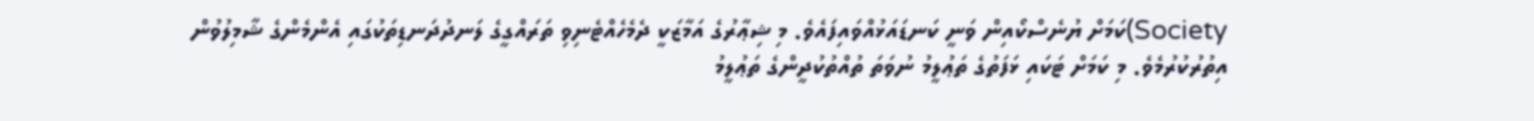Society)ކަމަށް ޔުނެސްކޯއިން ވަނީ ކަނޑައަޅުއްވައިފައެވެ. މި ޝިޢާރުގެ އަމާޒަކީ ދެމެހެއްޓެނިވި ތަރައްގީގެ ލަނދުދަނޑިތަކުގައި އެންމެންގެ ޝާމިލުވުން އިތުރުކުރުމެވެ. މި ކަމަށް ޓަކައި ޅަފަތުގެ ތަޢުލީމު ނުވަތަ ތުއްތުކުދީންގެ ތަޢުލީމު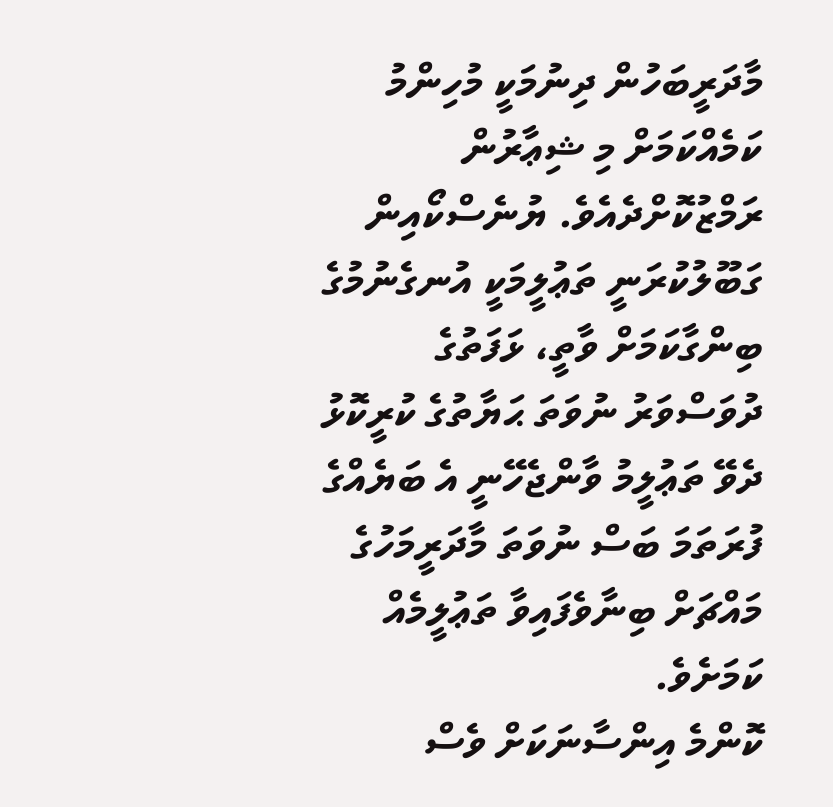މާދަރީބަހުން ދިނުމަކީ މުހިންމު ކަމެއްކަމަށް މި ޝިޢާރުން ރަމްޒުކޮށްދެއެވެ. ޔުނެސްކޯއިން ގަބޫލުކުރަނީ ތަޢުލީމަކީ އުނގެނުމުގެ ބިންގާކަމަށް ވާތީ، ޅަފަތުގެ ދުވަސްވަރު ނުވަތަ ޙަޔާތުގެ ކުރީކޮޅު ދެވޭ ތަޢުލީމު ވާންޖެހޭނީ އެ ބަޔެއްގެ ފުރަތަމަ ބަސް ނުވަތަ މާދަރީމަހުގެ މައްޗަށް ބިނާވެފައިވާ ތަޢުލީމެއް ކަމަށެވެ.
ކޮންމެ އިންސާނަކަށް ވެސް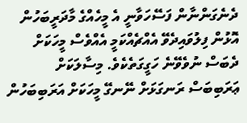ދެނެގަންނާން ފަސޭހަވާނީ އެ މީހެއްގެ މާދަރީބަހުން އޮޅުން ފިލުވައިދެވޭ އެއްޗެއްކަމީ އެއްވެސް މީހަކަށް ދެބަސް ނުވެވޭނެ ހަގީގަތެކެވެ. މިސާލަކަށް ޢަރަބިބަސް ރަނގަޅަށް ނޭނގޭ މީހަކަށް އަރަބިބަހުން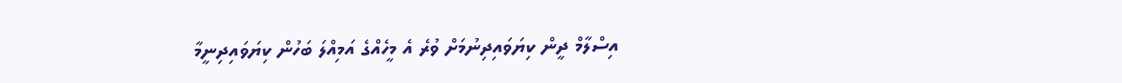އިސްލާމް ދީން ކިޔަވައިދިނުމަށް ވުރެ އެ މީހެއްގެ އަމިއްލަ ބަހުން ކިޔަވައިދިނީމާ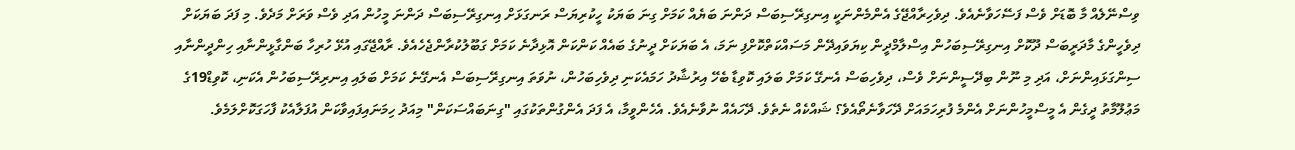ވިސްނޭލެއް މާ ބޮޑަށް ވެސް ފަސޭހަވާނެއެވެ. ދިވެހިރާއްޖޭގެ އެންމެންނަކީ އިނގިރޭސިބަސް ދަންނަ ބަޔެއް ކަމަށް ގިނަ ބަޔަކު ހީކުރިޔަސް ރަނގަޅަށް އިނގިރޭސިބަސް ދަންނަ މީހުން އަދި ވެސް ވަރަށް މަދެވެ. މި ފަދަ ބަޔަކަށް ދިވެހީންގެ މާދަރީބަސް ދޫކޮށް އިނގިރޭސިބަހުން އިސްލާމްދީން ކިޔަވައިދޭން މަސައްކަތްކޮށްފި ނަމަ، އެ ބަޔަކަށް ދީނުގެ ބައެއް ކަންކަން އޮޅިދާނެ ކަމަށް ގަބޫލުކުރާންޖެހެއެވެ. ރާއްޖޭގައި އުޅޭ ހުރިހާ ބަންގާޅީންނާއި ހިންދީންނާއި ސިންގަޅައިންނަށް، އަދި މި ނޫން ބިދޭސީންނަށް ވެސް، ދިވެހިބަސް އެނގޭ ކަމަށް ބަލައި ކޮވިޑާ ބެހޭ އިރުޝާދު ހަމައެކަނި ދިވެހިބަހުން، ނުވަތަ އިނގިރޭސިބަސް އެނގޭނެ ކަމަށް ބަލައި އިނރިރޭސިބަހުން އެކަނި، ކޮވިޑް19ގެ މަޢުލޫމާތު ދީގެން އެ މީސްމީހުންނަށް އެންމެ ފުރިހަމައަށް ދޭހަވާނެތޯއެވެ؟ ޝައްކެއް ނެތެވެ. ދޭހައެއް ނުވާނެއެވެ. އެހެންވީމާ، އެ ފަދަ އެންގުންތަކުގައި "ގިނަބައްސަކަން" މިއަދު ހިމަނައިފައިވާކަން އުފަލާއެކު ފާހަގަކޮށްލަމެވެ.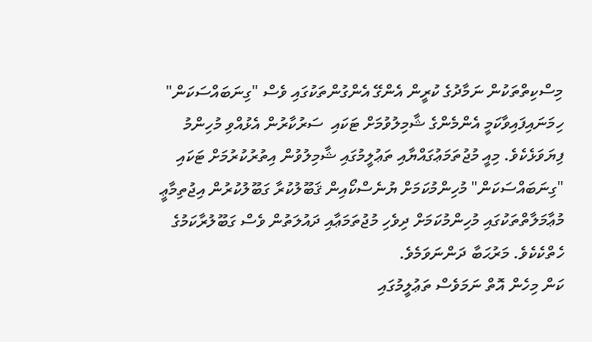މިސްކިތްތަކުން ނަމާދުގެ ކުރީން އެންގޭ އެންގުންތަކުގައި ވެސް "ގިނަބައްސަކަން" ހިމަނައިފައިވާކަމީ އެންމެންގެ ޝާމިލުވުމަށް ޓަކައި  ސަރުކާރުން އެޅުއްވި މުހިންމު ފިޔަވަޅެކެވެ. މިއީ މުޖުތަމަޢުގައްޔާއި ތަޢުލީމުގައި ޝާމިލުވުން އިތުރުކުރުމަށް ޓަކައި "ގިނަބައްސަކަން" މުހިންމުކަމަށް ޔުނެސްކޯއިން ޤަބޫލުކުރާ ގަބޫލުކުރުން އިޖުތިމާޢީ މުޢާމަލާތްތަކުގައި މުހިންމުކަމަށް ދިވެހި މުޖުތަމަޢާއި ދައުލަތުން ވެސް ގަބޫލުރާކަމުގެ ހެތްކެކެވެ. މަރުޙަބާ ދަންނަވަމެވެ.
ކަން މިހެން އޮތް ނަމަވެސް ތަޢުލީމުގައި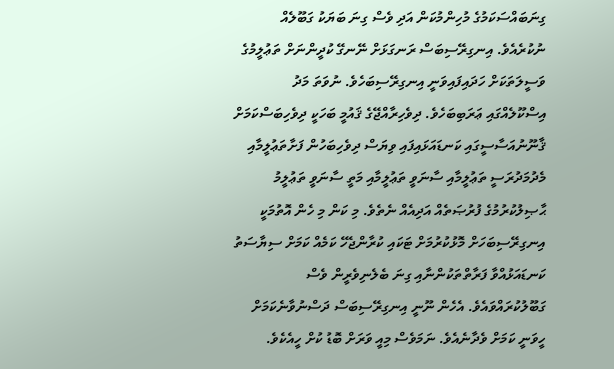ގިނަބައްސަކަމުގެ މުހިންމުކަން އަދި ވެސް ގިނަ ބަޔަކު ގަބޫލެއް ނުކުރެއެވެ. އިނގިރޭސިބަސް ރަނގަޅަށް ނޭނގޭ ކުދީންނަށް ތަޢުލީމުގެ ވަސީލަތަކަށް ހަދައިފައިވަނީ އިނގިރޭސިބަހެވެ. ނުވަތަ މަދު އިސްކޫލެއްގައި ޢަރަބިބަހެވެ. ދިވެހިރާއްޖޭގެ ޤައުމީ ބަހަކީ ދިވެހިބަސްކަމަށް ޤާނޫނުއަސާސީގައި ކަނޑައަޅައިފައި ވިޔަސް ދިވެހިބަހުން ފަށާތަޢުލީމާއި މެދުމަދުރަސީ ތަޢުލީމާއި ސާނަވީ ތަޢުލީމާއި މަތީ ސާނަވީ ތަޢުލީމު ޙާޞިލުކުރުމުގެ ފުރުޞަތެއް އަދިއެއް ނެތެވެ. މި ކަން މި ހެން އޮތުމަކީ އިނގިރޭސިބަހަށް މޮޅުކުރުމަށް ޓަކައި ކުރާންޖެހޭ ކަމެއް ކަމަށް ސިޔާސަތު ކަނޑައަޅުއްވާ ފަރާތްތަކުންނާއި ގިނަ ބެލެނިވެރީން ވެސް ގަބޫލުކުރައްވައެވެ. އެހެން ނޫނީ އިނގިރޭސިބަސް ދަސްނުވާނެކަމަށް ހީވަނީ ކަމަށް ވެދާނެއެވެ. ނަމަވެސް މިއީ ވަރަށް ބޮޑު ކުށް ހީއެކެވެ.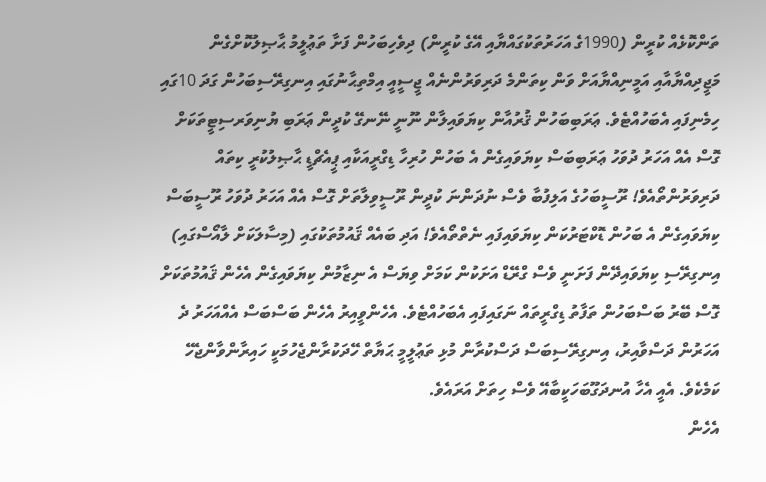ތަންކޮޅެއް ކުރީން (1990ގެ އަހަރުތަކުގައްޔާއި އޭގެ ކުރީން) ދިވެހިބަހުން ފަށާ ތަޢުލީމު ޙާޞިލުކޮށްގެން މަޖީދިއްޔާއާއި އަމީނިއްޔާއަށް ވަން ކިތަންމެ ދަރިވަރުންނެއް ޖީސީއީ އިމްތިޙާނުގައި އިނގިރޭސިބަހުން ގަދަ 10ގައި ހިމެނިފައި އެބަހުއްޓެވެ. ޢަރަބިބަހުން ޤުރުއާން ކިޔަވައިލާން ނޫނީ ނޭނގޭ ކުދީން ޢަރަބި ޔުނިވަރސިޓީތަކަށް ގޮސް އެއް އަހަރު ދުވަހު ޢަރަބިބަސް ކިޔަވައިގެން އެ ބަހުން ހުރިހާ ޑިގްރީއަކާއި ޕީއެޗްޑީ ޙާޞިލުކުރީ ކިތައް ދަރިވަރުންތޯއެވެ! ރޫސީބަހުގެ އަލިފުބާ ވެސް ނުދަންނަ ކުދީން ރޫސީވިލާތަށް ގޮސް އެއް އަހަރު ދުވަހު ރޫސީބަސް ކިޔަވައިގެން އެ ބަހުން ޑޮކްޓަރުކަން ކިޔަވައިފައި ނެތްތޯއެވެ! އަދި ބައެއް ޤައުމުތަކުގައި (މިސާލަކަށް ލާއޯސްގައި) އިނގިރޭސި ކިޔަވައިދޭން ފަށަނީ ވެސް ގްރޭޑް އަށަކުން ކަމަށް ވިޔަސް އެ ނިޒާމުން ކިޔަވައިގެން އެހެން ޤައުމުތަކަށް ގޮސް ބޭރު ބަސްބަހުން ތަފާތު ޑިގްރީތައް ނަގައިފައި އެބަހުއްޓެވެ. އެހެންވީއިރު އެހެން ބަސްބަސް އެއްއަހަރު ދެ އަހަރުން ދަސްވާއިރު، އިނގިރޭސިބަސް ދަސްކުރާން މުޅި ތަޢުލީމީ ޙަޔާތް ހޭދަކުރާންޖެހުމަކީ ހައިރާންވާންޖެހޭ ކަމެކެވެ. އެއީ އެހާ އުނދަގޫބަހަކީބާއޭ ވެސް ހިތަށް އަރައެވެ.
އެހެން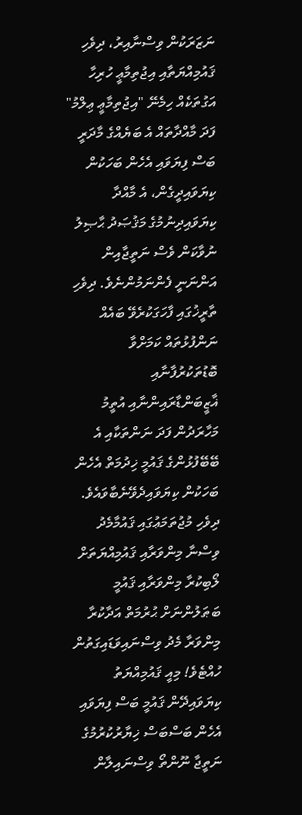ނަޒަރަކުން ވިސްނާއިރު، ދިވެހި ޤައުމިއްޔަތާއި އިޖުތިމާޢީ ހުރިހާ އަގުތަކެއް ހިމެނޭ "އިޖުތިމާޢީ ޢިލްމު" ފަދަ މާއްދާތައް އެ ބަޔެއްގެ މާދަރީ ބަސް ފިޔަވައި އެހެން ބަހަކުން ކިޔަވައިދީގެން، އެ މާއްދާ ކިޔަވައިދިނުމުގެ މަޤުޞަދު ޙާޞިލު ނުވާކަން ވެސް ނަތީޖާއިން އަންނަނީ ފެންނަމުންނެވެ. ދިވެހި ތާރީޚުގައި ފާހަގަކުރެވޭ ބައެއް ނަންފުޅުތައް ކަމަށްވާ ބޮޑުތަކުރުފާނާއި ޣާޒީބަންޑާރައިންނާއި އުތީމު މަހާރަދުން ފަދަ ނަންތަކާއި އެ ބޭބޭފުޅުންގެ ޤައުމީ ޚިދުމަތް އެހެން ބަހަކުން ކިޔަވައިދެވޭނެބާވައެވެ. ދިވެހި މުޖުތަމަޢުގައި ޤައުމާމެދު ވިސްނާ މިންވަރާއި ޤައުމިއްޔަތަށް ލޯބިކުރާ މިންވަރާއި ޤައުމީ ބަޠަލުންނަށް ޙުރުމަތް އަދާކުރާ މިންވަރާ މެދު ވިސްނައިވަޑައިގަތުން ހުއްޓެވެ! މިއީ ޤައުމިއްޔަތު ކިޔަވައިދޭން ޤައުމީ ބަސް ފިޔަވައި އެހެން ބަސްބަސް ޚިޔާރުކުރުމުގެ ނަތީޖާ ނޫންތޯ ވިސްނައިލާން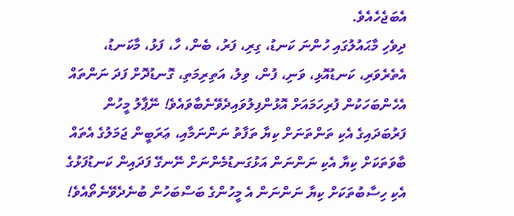އެބަޖެހެއެވެ.
ދިވެހި މާޙައުލުގައި ހުންނަ ކަނޑު، ގިރި، ފަރު، ބެން، ހާ، ފަޅު، މާކަނޑު، އެތެރެވަރި، ކަނޑުއޮޅި، ވަނި، ފުން، ވިލު، އަތިރިމަތި، ގޮނޑުދޮށް ފަދަ ނަންތައް އެހެންބަހަކުން ފުރިހަމައަށް އޮޅުންފިލުވައިދެވޭނެބާވައެވެ! ނޭޕާލު މީހުން ފަރުބަދައިގެ އެކި ތަންތަނަށް ކިޔާ ތަފާތު ނަންނަމާއި، ޢަރަބީން ޖަމަލުގެ އެތައް ބާވަތަކަށް ކިޔާ އެކި ނަންނަން އަޅުގަނޑުމެންނަށް ނޭނގޭ ފަދައިން ކަނޑުފަޅުގެ އެކި ހިސާބުތަކަށް ކިޔާ ނަންނަން އެ މީހުންގެ ބަސްބަހުން ބުނެދެވޭނެތޯއެވެ!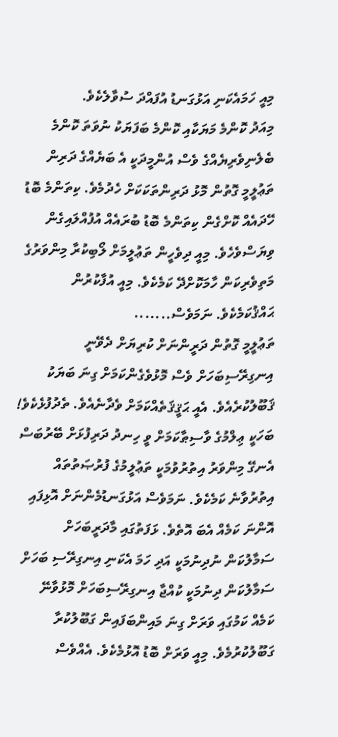މިއީ ހަމައެކަނި އަޅުގަނޑު އުފައްދަ ސުވާލެކެވެ.
މިއަދު ކޮންމެ މަޔަކާއި ކޮންމެ ބަފަޔަކު ނުވަތަ ކޮންމެ ބެލެނިވެރިޔެއްގެ ވެސް އުންމީދަކީ އެ ބަޔެއްގެ ދަރިން ތަޢުލީމީ ގޮތުން މޮޅު ދަރިންތަކަކަށް ހެދުމެވެ. ކިތަންމެ ބޮޑު ހޭދައެއް ކޮށްގެން ކިތަންމެ ބޮޑު ބުރައެއް އުފުއްލައިގެން ވިޔަސްވެހެވެ. މިއީ ދިވެހީން ތަޢުލީމަށް ލޯބިކުރާ މިންވަރުގެ މަތިވެރިކަން ހާމަކޮށްދޭ ކަމެކެވެ. މިއީ އުފާކުރުން ޙައްޤުކަމެކެވެ. ނަމަވެސް.......
ތަޢުލީމީ ގޮތުން ދަރީންނަށް ކުރިޔަށް ދެވޭނީ އިނގިރޭސިބަހަށް ވެސް މޮޅުވެގެންކަމަށް ގިނަ ބަޔަކު ޤަބޫލުކުރެއެވެ. އެއީ ޙަޤީޤަތެއްކަމަށް ވެދާނެއެވެ. ތެދުފުޅެކެވެ! ބަހަކީ ޢިލްމުގެ ވާސިޠާކަމަށް ވީ ހިނދު ދަރިފުޅަށް ބޭރުބަސް އެނގޭ މިންވަރު އިތުރުވުމަކީ ތަޢުލީމުގެ ފުރުޞަތުތައް އިތުރުވާނެ ކަމެކެވެ. ނަމަވެސް އަޅުގަނޑުމެންނަށް އޮޅިފައި އޮންނަ ކަމެއް އެބަ އޮތެވެ. ޅަފަތުގައި މާދަރީބަހަށް ސަމާލުކަން ނުދިނުމަކީ އަދި ހަމަ އެކަނި އިނގިރޭސި ބަހަށް ސަމާލުކަން ދިނުމަކީ ކުއްޖާ އިނގިރޭސިބަހަށް މޮޅުވާނޭ ކަމެއް ކަމުގައި ވަރަށް ގިނަ މައިންބަފައިން ގަބޫލުކުރާ ގަބޫލުކުރުމެވެ. މިއީ ވަރަށް ބޮޑު އޮޅުމެކެވެ. އެއްވެސް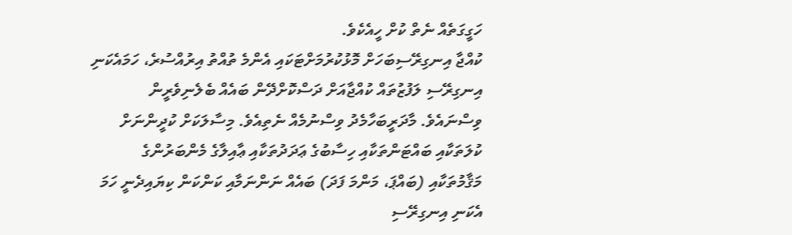ހަގީގަތެއް ނެތް ކުށް ހީއެކެވެ.
ކުއްޖާ އިނގިރޭސިބަހަށް މޮޅުކުރުމަށްޓަކައި އެންމެ ތުއްތު އިރުއްސުރެ، ހަމައެކަނި އިނގިރޭސި ލަފުޒުތައް ކުއްޖާއަށް ދަސްކޮށްދޭން ބައެއް ބެލެނިވެރީން ވިސްނައެވެ. މާދަރީބަހާމެދު ވިސްނުމެއް ނެތިއެވެ. މިސާލަކަށް ކުދީންނަށް ކުލަތަކާއި ބައްޓަންތަކާއި ހިސާބުގެ ޢަދަދުތަކާއި ޢާއިލާގެ މެންބަރުންގެ މަޤާމުތަކާއި (ބައްޕަ، މަންމަ ފަދަ) ބައެއް ނަންނަމާއި ކަންކަން ކިޔައިދެނީ ހަމަ އެކަނި އިނގިރޭސި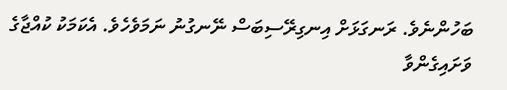ބަހުންނެވެ. ރަނގަޅަށް އިނގިރޭސިބަސް ނޭނގުނު ނަމަވެހެވެ. އެކަމަކު ކުއްޖާގެ ވަށައިގެންވާ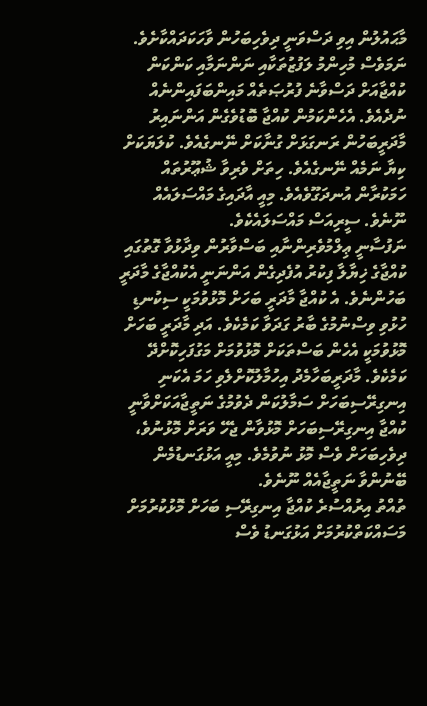މާޙައުލުން އިވި ދަސްވަނީ ދިވެހިބަހުން ވާހަކަދައްކާށެވެ. ނަމަވެސް މުހިންމު ލަފުޒުތަކާއި ނަންނަމާއި ކަންކަން ކުއްޖާއަށް ދަސްވާނެ ފުރުޞަތެއް މައިންބަފައިންނެއް ނުދެއެވެ. އެހެންކަމުން ކުއްޖާ ބޮޑުވެގެން އަންނައިރު މާދަރީބަހުން ރަނގަޅަށް ގުނާކަށް ނޭނގެއެވެ. ކުލަޔަކަށް ކިޔާ ނަމެއް ނޭނގެއެވެ. ހިތަށް ވެރިވާ ޝުޢޫރުތައް ހަމަކުރާން އުނދަގޫވެއެވެ. މިއީ އާދައިގެ މައްސަލައެއް ނޫނެވެ. ސީރިއަސް މައްސަލައެކެވެ.
ނަފުސާނީ ޢިލްމުވެރިންނާއި ބަސްވާރުން ވިދާޅުވާ ގޮތުގައި ކުއްޖާގެ ޚިޔާލާ ފިކުރު އުފެދިގެން އަންނަނީ އެކުއްޖާގެ މާދަރީ ބަހުންނެވެ. އެ ކުއްޖާ މާދަރީ ބަހަށް މޮޅުވުމަކީ ސިކުނޑި ހުޅުވި ވިސްނުމުގެ ބާރު ގަދަވާ ކަމެކެވެ. އަދި މާދަރީ ބަހަށް މޮޅުވުމަކީ އެހެން ބަސްތަކަށް މޮޅުވުމަށް މަގުފަހިކޮށްދޭ ކަމެކެވެ. މާދަރީބަހާމެދު އިހުމާލުކޮށްލެވި ހަމަ އެކަނި އިނގިރޭސިބަހަށް ސަމާލުކަން ދެވުމުގެ ނަތީޖާއަކަށްވާނީ ކުއްޖާ އިނގިރޭސިބަހަށް މޮޅުވާން ޖެހޭ ވަރަށް މޮޅުނުވެ، ދިވެހިބަހަށް ވެސް މޮޅު ނުވުމެވެ. މިއީ އަޅުގަނޑުމެން ބޭނުންވާ ނަތީޖާއެއް ނޫނެވެ.
ތުއްތު އިރުއްސުރެ ކުއްޖާ އިނގިރޭސި ބަހަށް މޮޅުކުރުމަށް މަސައްކަތްކުރުމަށް އަޅުގަނޑު ވެސް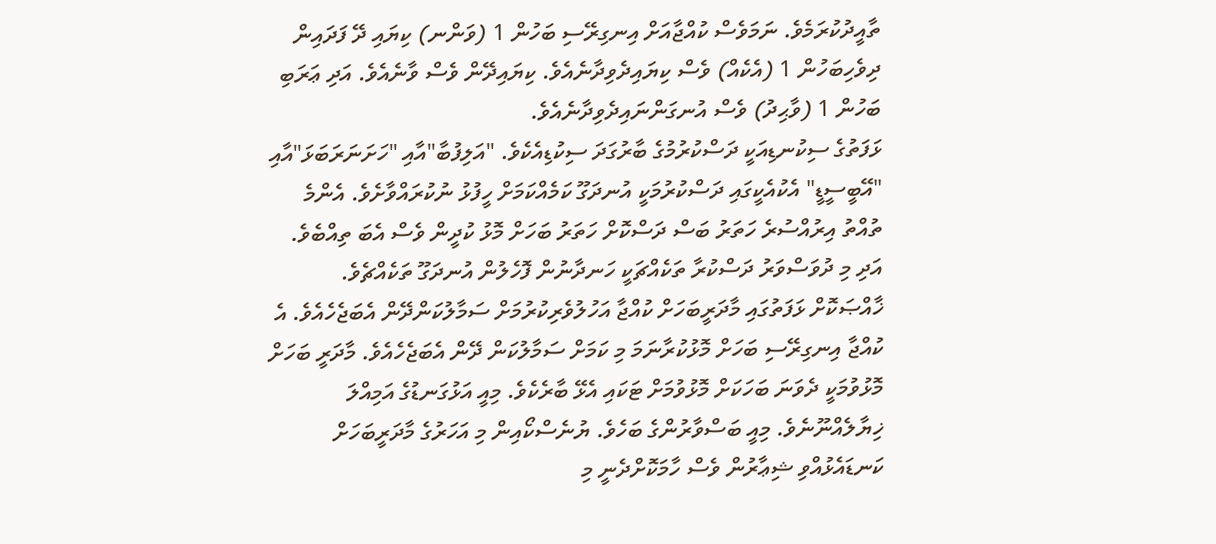ތާއީދުކުރަމެވެ. ނަމަވެސް ކުއްޖާއަށް އިނގިރޭސި ބަހުން 1 (ވަންނ) ކިޔައި ދޭ ފަދައިން ދިވެހިބަހުން 1 (އެކެއް) ވެސް ކިޔައިދެވިދާނެއެވެ. ކިޔައިދޭން ވެސް ވާނެއެވެ. އަދި ޢަރަބި ބަހުން 1 (ވާޙިދު) ވެސް އުނގަންނައިދެވިދާނެއެވެ.
ޅަފަތުގެ ސިކުނޑިއަކީ ދަސްކުރުމުގެ ބާރުގަދަ ސިކުޑިއެކެވެ. "އަލިފުބާ"އާއި "ހަށަނަރަބަޅަ"އާއި "އޭބީސީޑީ" އެކުއެކީގައި ދަސްކުރުމަކީ އުނދަގޫ ކަމެއްކަމަށް ހީފުޅު ނުކުރައްވާށެވެ. އެންމެ ތުއްތު އިރުއްސުރެ ހަތަރު ބަސް ދަސްކޮށް ހަތަރު ބަހަށް މޮޅު ކުދީން ވެސް އެބަ ތިއްބެވެ. އަދި މި ދުވަސްވަރު ދަސްކުރާ ތަކެއްޗަކީ ހަނދާނުން ފޮހެލުން އުނދަގޫ ތަކެއްޗެވެ. ޚާއްޞަކޮށް ޅަފަތުގައި މާދަރީބަހަށް ކުއްޖާ އަހުލުވެރިކުރުމަށް ސަމާލުކަންދޭން އެބަޖެހެއެވެ. އެ ކުއްޖާ އިނގިރޭސި ބަހަށް މޮޅުކުރާނަމަ މި ކަމަށް ސަމާލުކަން ދޭން އެބަޖެހެއެވެ. މާދަރީ ބަހަށް މޮޅުވުމަކީ ދެވަނަ ބަހަކަށް މޮޅުވުމަށް ޓަކައި އެޅޭ ބާރެކެވެ. މިއީ އަޅުގަނޑުގެ އަމިއްލަ ޚިޔާލެއްނޫނެވެ. މިއީ ބަސްވާރުންގެ ބަހެވެ. ޔުނެސްކޯއިން މި އަހަރުގެ މާދަރީބަހަށް ކަނޑައެޅުއްވި ޝިޢާރުން ވެސް ހާމަކޮށްދެނީ މި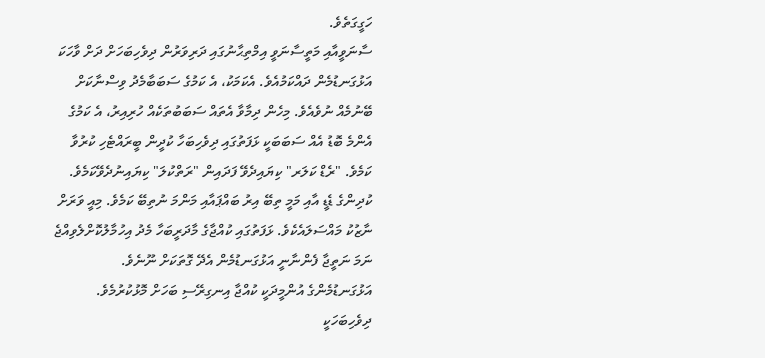ހަގީގަތެވެ.
ސާނަވީއާއި މަތީސާނަވީ އިމްތިޙާނުގައި ދަރިވަރުން ދިވެހިބަހަށް ދަށް ވާހަކަ އަޅުގަނޑުމެން ދައްކަމުއެވެ. އެކަމަކު، އެ ކަމުގެ ސަބަބާމެދު ވިސްނާކަށް ބޭނުމެއް ނުވެއެވެ. މިހެން ދިމާވާ އެތައް ސަބަބުތަކެއް ހުރިއިރު، އެ ކަމުގެ އެންމެ ބޮޑު އެއް ސަބަބަކީ ޅަފަތުގައި ދިވެހިބަހާ ކުދީން ބީރައްޓެހި ކުރުވާ ކަމެވެ. "ރެޑް ކަލަރ" ކިޔައިދެވޭ ފަދައިން "ރަތްކުލަ" ކިޔައިނުދެވޭކަމެވެ. ކުދިންގެ ޑެޑީ އާއި މަމީ ތިބޭ އިރު ބައްޕައާއި މަންމަ ނުތިބޭ ކަމެވެ. މިއީ ވަރަށް ނާޒުކު މައްސަލައެކެވެ. ޅަފަތުގައި ކުއްޖާގެ މާދަރީބަހާ މެދު އިހުމާލުކޮށްލެވިއްޖެ ނަމަ ނަތީޖާ ފެންނާނީ އަޅުގަނޑުމެން އެދޭ ގޮތަކަށް ނޫނެވެ.
އަޅުގަނޑުމެންގެ އުންމީދަކީ ކުއްޖާ އިނގިރޭސި ބަހަށް މޮޅުކުރުމެވެ. ދިވެހިބަހަކީ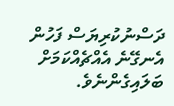ދަސްނުކުރިޔަސް ފަހުން އެނގޭނެ އެއްޗެއްކަމަށް ބަލައިގެންނެވެ.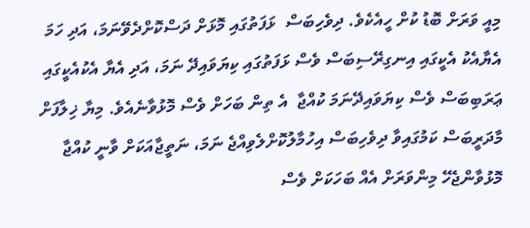މިއީ ވަރަށް ބޮޑު ކުށް ހީއެކެވެ. ދިވެހިބަސް  ޅަފަތުގައި މޮޅަށް ދަސްކޮށްދެވޭނަމަ، އަދި ހަމަ އެޔާއެކު އެކީގައި އިނގިރޭސިބަސް ވެސް ޅަފަތުގައި ކިޔަވައިދޭ ނަމަ، އަދި އެޔާ އެކުއެކީގައި ޢަރަބިބަސް ވެސް ކިޔަވައިދޭނަމަ ކުއްޖާ  އެ ތިން ބަހަށް ވެސް މޮޅުވާނެއެވެ. މިޔާ ޚިލާފަށް މާދަރީބަސް ކަމުގައިވާ ދިވެހިބަސް އިހުމާލުކޮށްލެވިއްޖެ ނަމަ، ނަތީޖާއަކަށް ވާނީ ކުއްޖާ މޮޅުވާންޖެހޭ މިންވަރަށް އެއް ބަހަކަށް ވެސް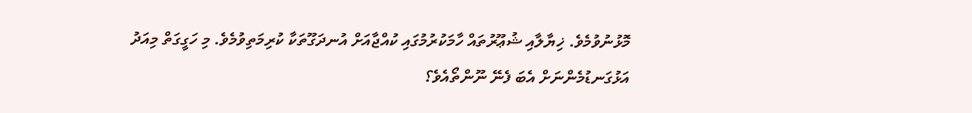މޮޅުނުވުމެވެ. ޚިޔާލާއި ޝުޢޫރުތައް ހާމަކުރުމުގައި ކުއްޖާއަށް އުނދަގޫތަކާ ކުރިމަތިވުމެވެ. މި ހަގީގަތް މިއަދު އަޅުގަނޑުމެންނަށް އެބަ ފެނޭ ނޫންތޯއެވެ؟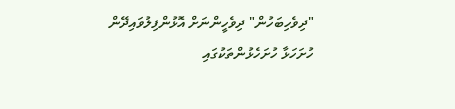"ދިވެހިބަހުން" ދިވެހީންނަށް އޮޅުންފިލުވައިދޭން ހުށަހަޅާ ހުށަހެޅުންތަކުގައި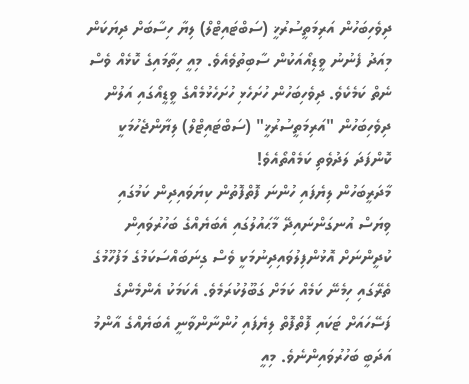ދިވެހިބަހުން އަރިމަތީސުރުޚީ (ސަބްޓައިޓްލް) ލިޔާ ހިސާބަށް ދިޔަކަން މިއަދު ފެނުނު ވީޑިއޯއަކުން ސާބިތުވެއެވެ. މިއީ ހިތާމައިގެ ކޮޅެއް ވެސް ނެތް ކަމެކެވެ. ދިވެހިބަހުން ހުށަހެޅި ހުށަހެޅުމެއްގެ ވީޑީއޯގައި އަލުން ދިވެހިބަހުން "އަރިމަތީސުރުޚީ" (ސަބްޓައިޓްލް) ލިޔާންޖެހުމަކީ ކޮންފަދަ ލަދުވެތި ކަމެއްތޯއެވެ!
މާދަރީބަހުން ލިޔެފައި ހުންނަ ފޮތްފޮތުން ކިޔަވައިދިން ކަމުގައި ވިޔަސް އުނގަންނައިދޭ މާޙައުލުގައި އެބަޔެއްގެ ބަހުރުވައިން ކުދީންނަށް އޮޅުންފިލުވައިދިނުމަކީ ވެސް ގިނަބައްސަކަމުގެ މަފުހޫމުގެ ތެރޭގައި ހިމެނޭ ކަމެއް ކަމަށް ގަބޫލުކުރަމެވެ. އެކަމަކު އެންމެންގެ ފަސޭހައަށް ޓަކައި ފޮތްފޮތް ލިޔެފައި ހުންނާންވާނީ އެބަޔެއްގެ އާންމު އަދަބީ ބަހުރުވައިންނެވެ. މިއީ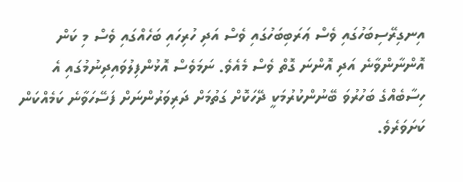އިނގިރޭސިބަހުގައި ވެސް ޢަރަބިބަހުގައި ވެސް އަދި ހުރިހައި ބަހެއްގައި ވެސް މި ކަން އޮންނާންވާނެ އަދި އޮންނަ ގޮތް ވެސް މެއެވެ. ނަމަވެސް އޮޅުންފިލުވައިދިނުމުގައި އެ ހިސާބެއްގެ ބަހުރުވަ ބޭނުންކުރުމަކީ ދޭހަކޮށް ގަތުމަށް ދަރިވަރުންނަށް ފަސޭހަވާނެ ކަމެއްކަން ކަށަވަރެވެ.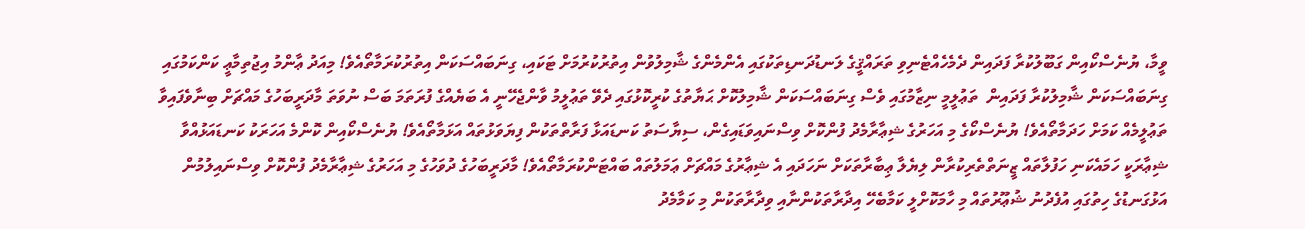ވީމާ، ޔުނެސްކޯއިން ގަބޫލުކުރާ ފަދައިން ދެމެހެއްޓެނިވި ތަރައްޤީގެ ލަނޑުދަނޑިތަކުގައި އެންމެންގެ ޝާމިލުވުން އިތުރުކުރުމަށް ޓަކައި، ގިނަބައްސަކަން އިތުރުކުރަމާތޯއެވެ! މިއަދު ޢާންމު އިޖުތިމާޢީ ކަންކަމުގައި ގިނަބައްސަކަން ޝާމިލުކުރާ ފަދައިން  ތަޢުލީމީ ނިޒާމުގައި ވެސް ގިނަބައްސަކަން ޝާމިލުކޮށް ޙަޔާތުގެ ކުރީކޮޅުގައި ދެވޭ ތަޢުލީމު ވާންޖެހޭނީ އެ ބަޔެއްގެ ފުރަތަމަ ބަސް ނުވަތަ މާދަރީބަހުގެ މައްޗަށް ބިނާވެފައިވާ ތަޢުލީމެއް ކަމަށް ހަދަމާތޯއެވެ! ޔުނެސްކޯގެ މި އަހަރުގެ ޝިޢާރާމެދު ފުންކޮށް ވިސްނައިވަޑައިގެން، ސިޔާސަތު ކަނޑައަޅާ ފަރާތްތަކުން ފިޔަވަޅުތައް އަޅަމާތޯއެވެ! ޔުނެސްކޯއިން ކޮންމެ އަހަރަކު ކަނޑައަޅުއްވާ ޝިޢާރަކީ ހަމައެކަނި ހަފުލާތައް ޒީނަތްތެރިކުރާން ލިޔެލާ ޢިބާރާތަކަށް ނަހަދައި އެ ޝިޢާރުގެ މައްޗަށް ޢަމަލުތައް ބައްޓަންކުރަމާތޯއެވެ! މާދަރީބަހުގެ ދުވަހުގެ މި އަހަރުގެ ޝިޢާރާމެދު ފުންކޮށް ވިސްނައިލުމުން އަޅުގަނޑުގެ ހިތުގައި އުފެދުނު ޝުޢޫރުތައް މި ހާމަކޮށްލީ ކަމާބެހޭ އިދާރާތަކުންނާއި ވިދާރާތަކުން މި ކަމާމެދު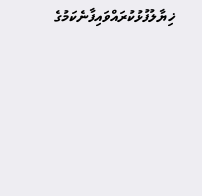ޚިޔާލުފުޅުކުރައްވައިފާނެކަމުގެ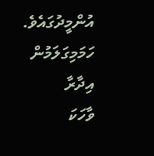އުންމީދުގައެވެ.
ހަމަމިގަލަމުން
އިދާރާ
ވާހަކަ